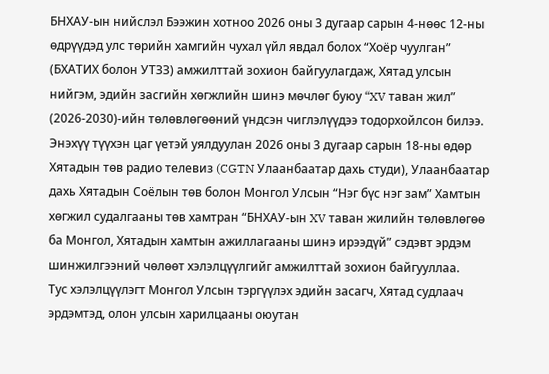БНХАУ-ын нийслэл Бээжин хотноо 2026 оны 3 дугаар сарын 4-нөөс 12-ны өдрүүдэд улс төрийн хамгийн чухал үйл явдал болох “Хоёр чуулган” (БХАТИХ болон УТЗЗ) амжилттай зохион байгуулагдаж, Хятад улсын нийгэм, эдийн засгийн хөгжлийн шинэ мөчлөг буюу “XV таван жил” (2026-2030)-ийн төлөвлөгөөний үндсэн чиглэлүүдээ тодорхойлсон билээ. Энэхүү түүхэн цаг үетэй уялдуулан 2026 оны 3 дугаар сарын 18-ны өдөр Хятадын төв радио телевиз (CGTN Улаанбаатар дахь студи), Улаанбаатар дахь Хятадын Соёлын төв болон Монгол Улсын “Нэг бүс нэг зам” Хамтын хөгжил судалгааны төв хамтран “БНХАУ-ын XV таван жилийн төлөвлөгөө ба Монгол, Хятадын хамтын ажиллагааны шинэ ирээдүй” сэдэвт эрдэм шинжилгээний чөлөөт хэлэлцүүлгийг амжилттай зохион байгууллаа.
Тус хэлэлцүүлэгт Монгол Улсын тэргүүлэх эдийн засагч, Хятад судлаач эрдэмтэд, олон улсын харилцааны оюутан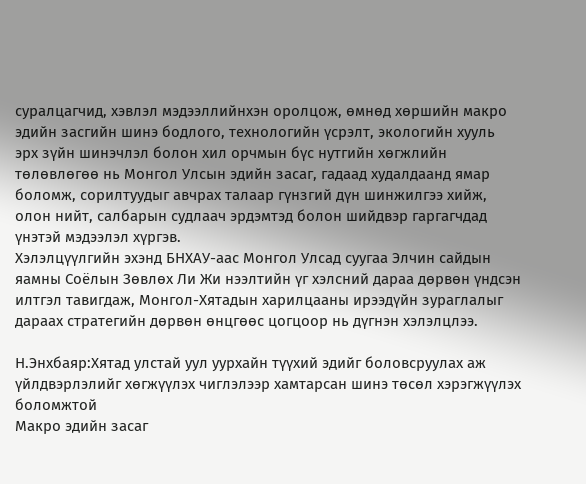суралцагчид, хэвлэл мэдээллийнхэн оролцож, өмнөд хөршийн макро эдийн засгийн шинэ бодлого, технологийн үсрэлт, экологийн хууль эрх зүйн шинэчлэл болон хил орчмын бүс нутгийн хөгжлийн төлөвлөгөө нь Монгол Улсын эдийн засаг, гадаад худалдаанд ямар боломж, сорилтуудыг авчрах талаар гүнзгий дүн шинжилгээ хийж, олон нийт, салбарын судлаач эрдэмтэд болон шийдвэр гаргагчдад үнэтэй мэдээлэл хүргэв.
Хэлэлцүүлгийн эхэнд БНХАУ-аас Монгол Улсад суугаа Элчин сайдын яамны Соёлын Зөвлөх Ли Жи нээлтийн үг хэлсний дараа дөрвөн үндсэн илтгэл тавигдаж, Монгол-Хятадын харилцааны ирээдүйн зураглалыг дараах стратегийн дөрвөн өнцгөөс цогцоор нь дүгнэн хэлэлцлээ.

Н.Энхбаяр:Хятад улстай уул уурхайн түүхий эдийг боловсруулах аж үйлдвэрлэлийг хөгжүүлэх чиглэлээр хамтарсан шинэ төсөл хэрэгжүүлэх боломжтой
Макро эдийн засаг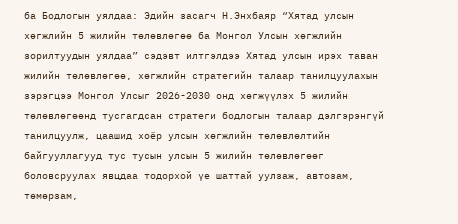ба Бодлогын уялдаа: Эдийн засагч Н.Энхбаяр “Хятад улсын хөгжлийн 5 жилийн төлөвлөгөө ба Монгол Улсын хөгжлийн зорилтуудын уялдаа” сэдэвт илтгэлдээ Хятад улсын ирэх таван жилийн төлөвлөгөө, хөгжлийн стратегийн талаар танилцуулахын зэрэгцээ Монгол Улсыг 2026-2030 онд хөгжүүлэх 5 жилийн төлөвлөгөөнд тусгагдсан стратеги бодлогын талаар дэлгэрэнгүй танилцуулж, цаашид хоёр улсын хөгжлийн төлөвлөлтийн байгууллагууд тус тусын улсын 5 жилийн төлөвлөгөөг боловсруулах явцдаа тодорхой үе шаттай уулзаж, автозам, төмөрзам,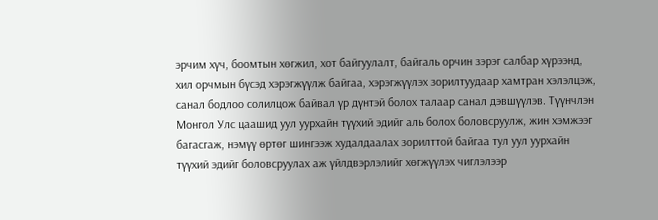эрчим хүч, боомтын хөгжил, хот байгуулалт, байгаль орчин зэрэг салбар хүрээнд, хил орчмын бүсэд хэрэгжүүлж байгаа, хэрэгжүүлэх зорилтуудаар хамтран хэлэлцэж, санал бодлоо солилцож байвал үр дүнтэй болох талаар санал дэвшүүлэв. Түүнчлэн Монгол Улс цаашид уул уурхайн түүхий эдийг аль болох боловсруулж, жин хэмжээг багасгаж, нэмүү өртөг шингээж худалдаалах зорилттой байгаа тул уул уурхайн түүхий эдийг боловсруулах аж үйлдвэрлэлийг хөгжүүлэх чиглэлээр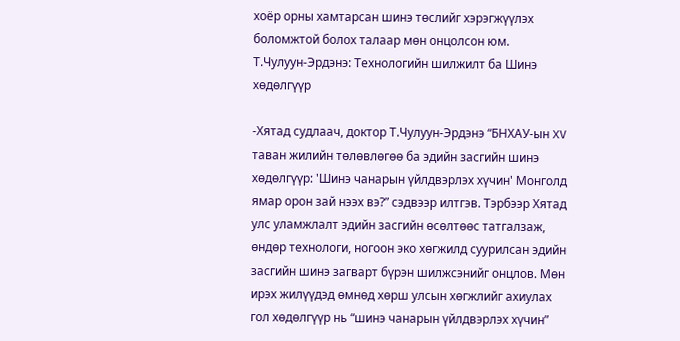хоёр орны хамтарсан шинэ төслийг хэрэгжүүлэх боломжтой болох талаар мөн онцолсон юм.
Т.Чулуун-Эрдэнэ: Технологийн шилжилт ба Шинэ хөдөлгүүр

-Хятад судлаач, доктор Т.Чулуун-Эрдэнэ “БНХАУ-ын XV таван жилийн төлөвлөгөө ба эдийн засгийн шинэ хөдөлгүүр: 'Шинэ чанарын үйлдвэрлэх хүчин' Монголд ямар орон зай нээх вэ?” сэдвээр илтгэв. Тэрбээр Хятад улс уламжлалт эдийн засгийн өсөлтөөс татгалзаж, өндөр технологи, ногоон эко хөгжилд суурилсан эдийн засгийн шинэ загварт бүрэн шилжсэнийг онцлов. Мөн ирэх жилүүдэд өмнөд хөрш улсын хөгжлийг ахиулах гол хөдөлгүүр нь “шинэ чанарын үйлдвэрлэх хүчин”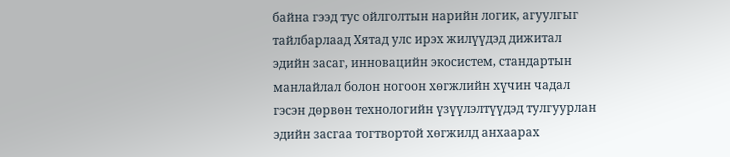байна гээд тус ойлголтын нарийн логик, агуулгыг тайлбарлаад Хятад улс ирэх жилүүдэд дижитал эдийн засаг, инновацийн экосистем, стандартын манлайлал болон ногоон хөгжлийн хүчин чадал гэсэн дөрвөн технологийн үзүүлэлтүүдэд тулгуурлан эдийн засгаа тогтвортой хөгжилд анхаарах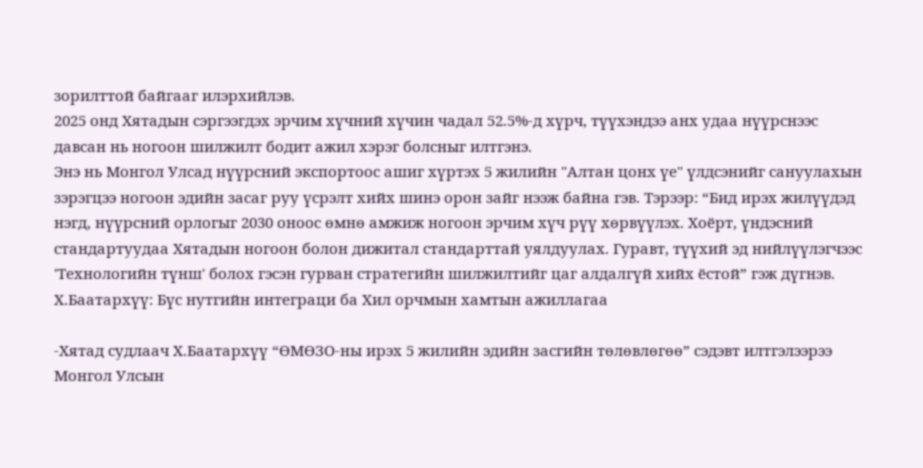зорилттой байгааг илэрхийлэв.
2025 онд Хятадын сэргээгдэх эрчим хүчний хүчин чадал 52.5%-д хүрч, түүхэндээ анх удаа нүүрснээс давсан нь ногоон шилжилт бодит ажил хэрэг болсныг илтгэнэ.
Энэ нь Монгол Улсад нүүрсний экспортоос ашиг хүртэх 5 жилийн "Алтан цонх үе" үлдсэнийг сануулахын зэрэгцээ ногоон эдийн засаг руу үсрэлт хийх шинэ орон зайг нээж байна гэв. Тэрээр: “Бид ирэх жилүүдэд нэгд, нүүрсний орлогыг 2030 оноос өмнө амжиж ногоон эрчим хүч рүү хөрвүүлэх. Хоёрт, үндэсний стандартуудаа Хятадын ногоон болон дижитал стандарттай уялдуулах. Гуравт, түүхий эд нийлүүлэгчээс 'Технологийн түнш' болох гэсэн гурван стратегийн шилжилтийг цаг алдалгүй хийх ёстой” гэж дүгнэв.
Х.Баатархүү: Бүс нутгийн интеграци ба Хил орчмын хамтын ажиллагаа

-Хятад судлаач Х.Баатархүү “ӨМӨЗО-ны ирэх 5 жилийн эдийн засгийн төлөвлөгөө” сэдэвт илтгэлээрээ Монгол Улсын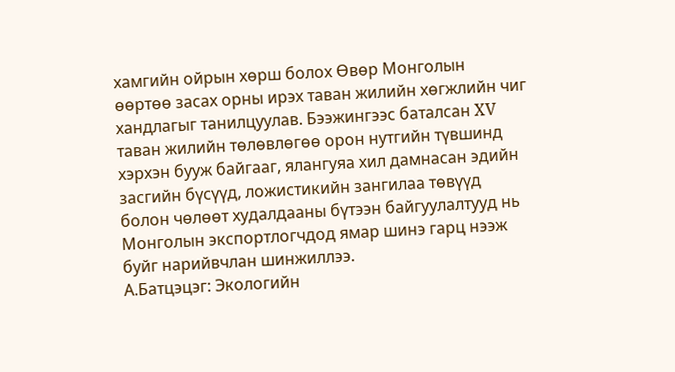хамгийн ойрын хөрш болох Өвөр Монголын өөртөө засах орны ирэх таван жилийн хөгжлийн чиг хандлагыг танилцуулав. Бээжингээс баталсан XV таван жилийн төлөвлөгөө орон нутгийн түвшинд хэрхэн бууж байгааг, ялангуяа хил дамнасан эдийн засгийн бүсүүд, ложистикийн зангилаа төвүүд болон чөлөөт худалдааны бүтээн байгуулалтууд нь Монголын экспортлогчдод ямар шинэ гарц нээж буйг нарийвчлан шинжиллээ.
А.Батцэцэг: Экологийн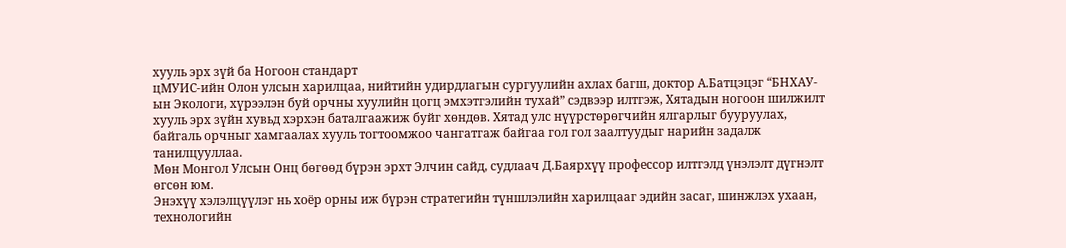хууль эрх зүй ба Ногоон стандарт
цМУИС-ийн Олон улсын харилцаа, нийтийн удирдлагын сургуулийн ахлах багш, доктор А.Батцэцэг “БНХАУ-ын Экологи, хүрээлэн буй орчны хуулийн цогц эмхэтгэлийн тухай” сэдвээр илтгэж, Хятадын ногоон шилжилт хууль эрх зүйн хувьд хэрхэн баталгаажиж буйг хөндөв. Хятад улс нүүрстөрөгчийн ялгарлыг бууруулах, байгаль орчныг хамгаалах хууль тогтоомжоо чангатгаж байгаа гол гол заалтуудыг нарийн задалж танилцууллаа.
Мөн Монгол Улсын Онц бөгөөд бүрэн эрхт Элчин сайд, судлаач Д.Баярхүү профессор илтгэлд үнэлэлт дүгнэлт өгсөн юм.
Энэхүү хэлэлцүүлэг нь хоёр орны иж бүрэн стратегийн түншлэлийн харилцааг эдийн засаг, шинжлэх ухаан, технологийн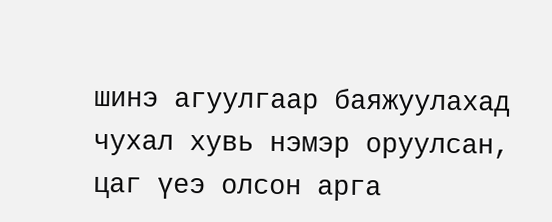шинэ агуулгаар баяжуулахад чухал хувь нэмэр оруулсан, цаг үеэ олсон арга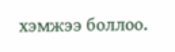хэмжээ боллоо.